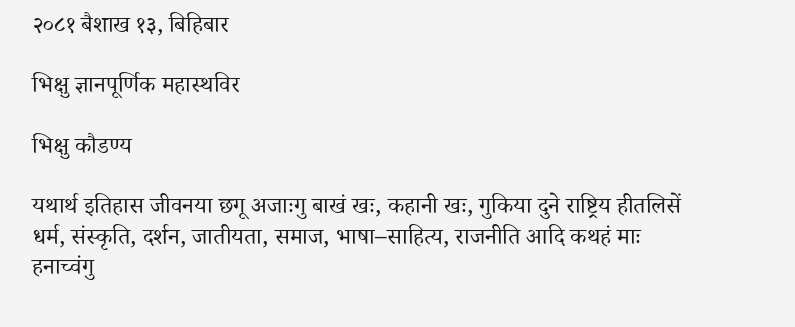२०८१ बैशाख १३, बिहिबार

भिक्षु ज्ञानपूर्णिक महास्थविर

भिक्षु कौडण्य

यथार्थ इतिहास जीवनया छगू अजाःगु बाखं खः, कहानी खः, गुकिया दुने राष्ट्रिय हीतलिसें धर्म, संस्कृति, दर्शन, जातीयता, समाज, भाषा–साहित्य, राजनीति आदि कथहं माः हनाच्वंगु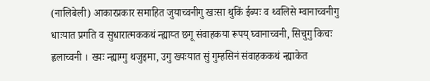(नालिबेली) आकारप्रकार समाहित जुयाच्वनीगु खःसा थुकिं ईब्यः व थ्वलिसे म्वानाच्वनीगु धाःयात प्रगति व सुधारात्मककथं न्ह्याय्त छगू संवाहकया रूपय् घ्वानाच्वनी, सिचुगु किचः ह्वलाच्वनी । ख्यः न्ह्याग्गु थजुइमा, उगु ख्यःयात सुं गुम्हसिनं संवाहककथं न्ह्याकेत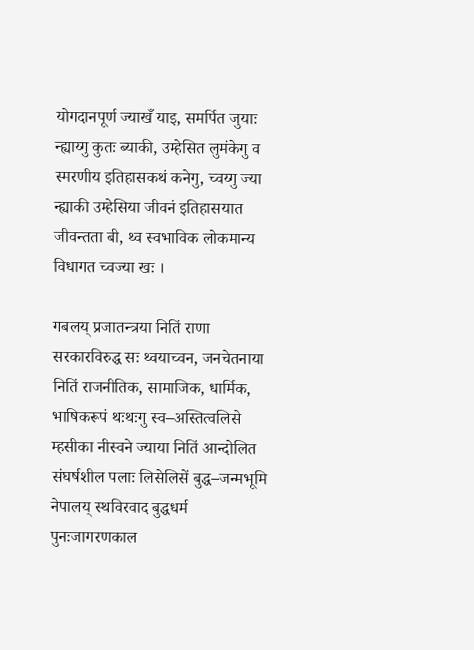योगदानपूर्ण ज्याखँ याइ, समर्पित जुयाः न्ह्याय्गु कुतः ब्याकी, उम्हेसित लुमंकेगु व स्मरणीय इतिहासकथं कनेगु, च्वय्गु ज्या न्ह्याकी उम्हेसिया जीवनं इतिहासयात जीवन्तता बी, थ्व स्वभाविक लोकमान्य विधागत च्वज्या खः ।

गबलय् प्रजातन्त्रया नितिं राणा सरकारविरुद्ध सः थ्वयाच्वन, जनचेतनाया नितिं राजनीतिक, सामाजिक, धार्मिक, भाषिकरूपं थःथःगु स्व–अस्तित्वलिसे म्हसीका नीस्वने ज्याया नितिं आन्दोलित संघर्षशील पलाः लिसेलिसें बुद्ध–जन्मभूमि नेपालय् स्थविरवाद बुद्धधर्म पुनःजागरणकाल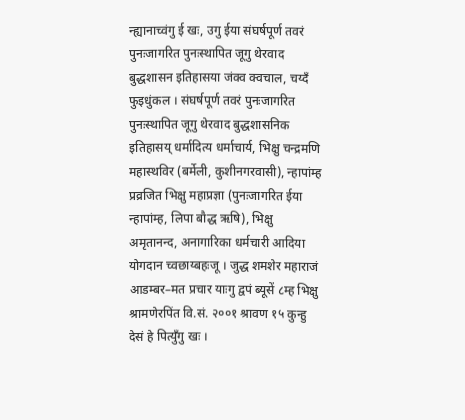न्ह्यानाच्वंगु ई खः, उगु ईया संघर्षपूर्ण तवरं पुनःजागरित पुनःस्थापित जूगु थेरवाद बुद्धशासन इतिहासया जंक्व क्वचाल, चय्दँ फुइधुंकल । संघर्षपूर्ण तवरं पुनःजागरित पुनःस्थापित जूगु थेरवाद बुद्धशासनिक इतिहासय् धर्मादित्य धर्माचार्य, भिक्षु चन्द्रमणि महास्थविर (बर्मेली, कुशीनगरवासी), न्हापांम्ह प्रव्रजित भिक्षु महाप्रज्ञा (पुनःजागरित ईया न्हापांम्ह, लिपा बौद्ध ऋषि), भिक्षु अमृतानन्द, अनागारिका धर्मचारी आदिया योगदान च्वछाय्बहःजू । जुद्ध शमशेर महाराजं आडम्बर–मत प्रचार याःगु द्वपं ब्यूसें ८म्ह भिक्षु श्रामणेरपिंत वि.सं. २००१ श्रावण १५ कुन्हु देसं हे पित्युँगु खः ।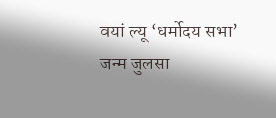वयां ल्यू ‘धर्मोदय सभा’ जन्म जुलसा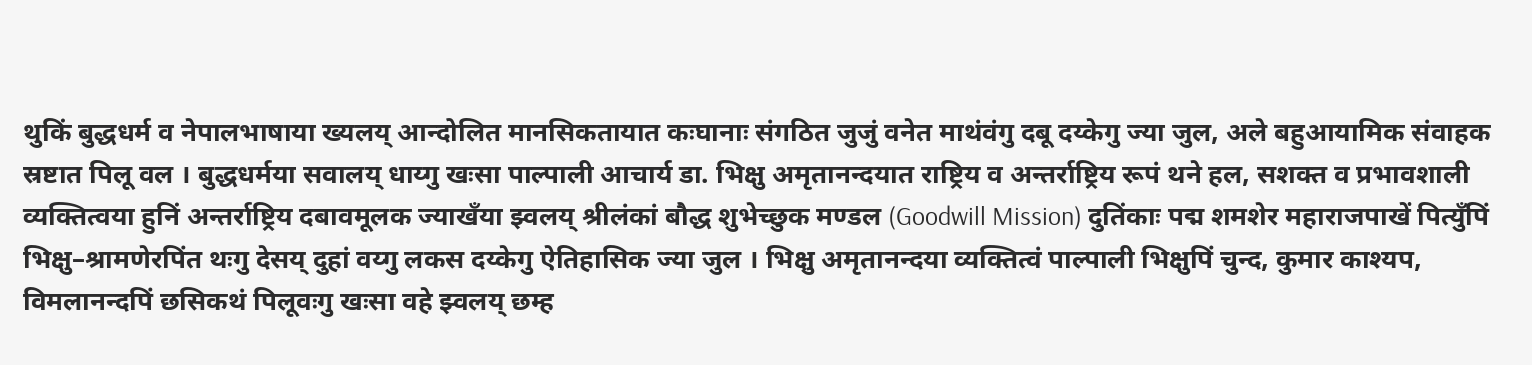थुकिं बुद्धधर्म व नेपालभाषाया ख्यलय् आन्दोलित मानसिकतायात कःघानाः संगठित जुजुं वनेत माथंवंगु दबू दय्केगु ज्या जुल, अले बहुआयामिक संवाहक स्रष्टात पिलू वल । बुद्धधर्मया सवालय् धाय्गु खःसा पाल्पाली आचार्य डा. भिक्षु अमृतानन्दयात राष्ट्रिय व अन्तर्राष्ट्रिय रूपं थने हल, सशक्त व प्रभावशाली व्यक्तित्वया हुनिं अन्तर्राष्ट्रिय दबावमूलक ज्याखँया झ्वलय् श्रीलंकां बौद्ध शुभेच्छुक मण्डल (Goodwill Mission) दुतिंकाः पद्म शमशेर महाराजपाखें पित्युँपिं भिक्षु–श्रामणेरपिंत थःगु देसय् दुहां वय्गु लकस दय्केगु ऐतिहासिक ज्या जुल । भिक्षु अमृतानन्दया व्यक्तित्वं पाल्पाली भिक्षुपिं चुन्द, कुमार काश्यप, विमलानन्दपिं छसिकथं पिलूवःगु खःसा वहे झ्वलय् छम्ह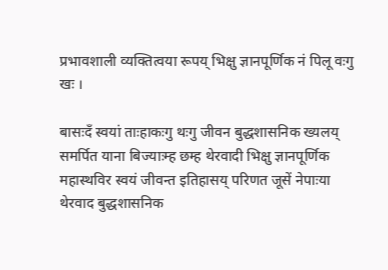प्रभावशाली व्यक्तित्वया रूपय् भिक्षु ज्ञानपूर्णिक नं पिलू वःगु खः ।

बासःदँ स्वयां ताःहाकःगु थःगु जीवन बुद्धशासनिक ख्यलय् समर्पित याना बिज्याःम्ह छम्ह थेरवादी भिक्षु ज्ञानपूर्णिक महास्थविर स्वयं जीवन्त इतिहासय् परिणत जूसें नेपाःया थेरवाद बुद्धशासनिक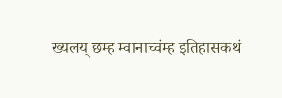ख्यलय् छम्ह म्वानाच्वंम्ह इतिहासकथं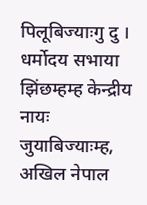पिलूबिज्याःगु दु । धर्मोदय सभाया झिंछम्हम्ह केन्द्रीय नायः जुयाबिज्याःम्ह, अखिल नेपाल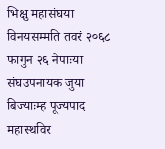भिक्षु महासंघया विनयसम्मति तवरं २०६८ फागुन २६ नेपाःया संघउपनायक जुया बिज्याःम्ह पूज्यपाद महास्थविर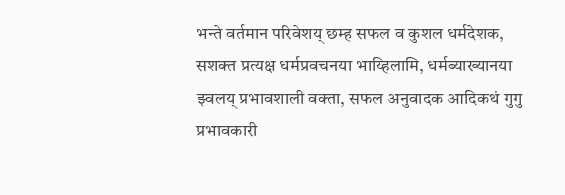भन्ते वर्तमान परिवेशय् छम्ह सफल व कुशल धर्मदेशक, सशक्त प्रत्यक्ष धर्मप्रवचनया भाय्हिलामि, धर्मब्याख्यानया झ्वलय् प्रभावशाली वक्ता, सफल अनुवादक आदिकथं गुगु प्रभावकारी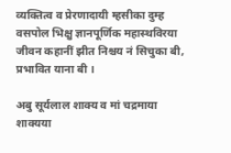व्यक्तित्व व प्रेरणादायी म्हसीका दुम्ह वसपोल भिक्षु ज्ञानपूर्णिक महास्थविरया जीवन कहानीं झीत निश्चय नं सिचुका बी, प्रभावित याना बी ।

अबु सूर्यलाल शाक्य व मां चद्रमाया शाक्यया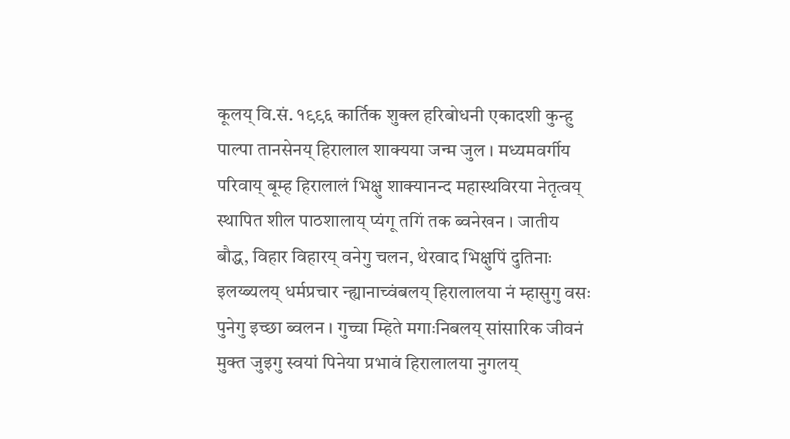कूलय् वि.सं. १९९६ कार्तिक शुक्ल हरिबोधनी एकादशी कुन्हु पाल्पा तानसेनय् हिरालाल शाक्यया जन्म जुल । मध्यमवर्गीय परिवाय् बूम्ह हिरालालं भिक्षु शाक्यानन्द महास्थविरया नेतृत्वय् स्थापित शील पाठशालाय् प्यंगू तगिं तक ब्वनेखन । जातीय बौद्ध, विहार विहारय् वनेगु चलन, थेरवाद भिक्षुपिं दुतिनाः इलय्ब्यलय् धर्मप्रचार न्ह्यानाच्वंबलय् हिरालालया नं म्हासुगु वसः पुनेगु इच्छा ब्वलन । गुच्चा म्हिते मगाःनिबलय् सांसारिक जीवनं मुक्त जुइगु स्वयां पिनेया प्रभावं हिरालालया नुगलय्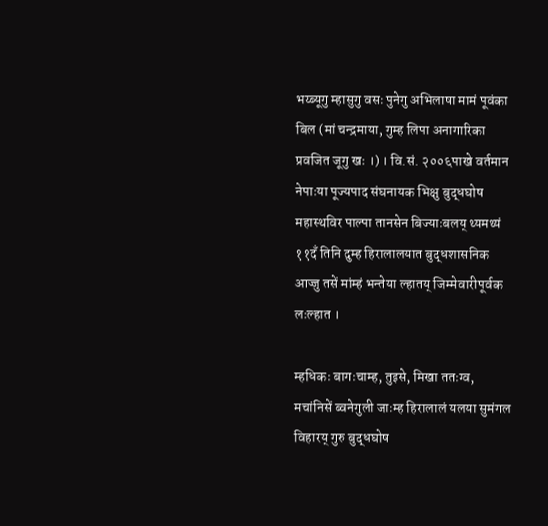भय्ब्यूगु म्हासुगु वसः पुनेगु अभिलाषा मामं पूवंका बिल (मां चन्द्रमाया, गुम्ह लिपा अनागारिका प्रवजित जूगु खः ।) । वि.सं. २००६पाखे वर्तमान नेपाःया पूज्यपाद संघनायक भिक्षु बुद्धघोष महास्थविर पाल्पा तानसेन बिज्याःबलय् थ्यमथ्यं ११दँ तिनि दुम्ह हिरालालयात बुद्धशासनिक आज्जु तसें मांम्हं भन्तेया ल्हातय् जिम्मेवारीपूर्वक लःल्हात ।

म्हधिकः बागःचाम्ह, तुइसे, मिखा ततःग्व, मचांनिसें ब्वनेगुली जाःम्ह हिरालालं यलया सुमंगल विहारय् गुरु बुद्धघोष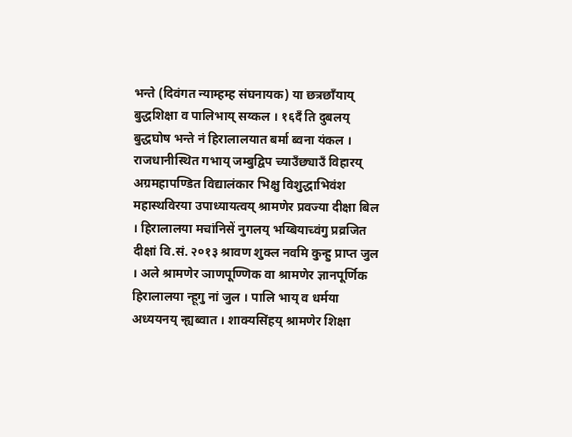भन्ते (दिवंगत न्याम्हम्ह संघनायक) या छत्रछाँयाय् बुद्धशिक्षा व पालिभाय् सय्कल । १६दँ ति दुबलय् बुद्धघोष भन्ते नं हिरालालयात बर्मा ब्वना यंकल । राजधानीस्थित गभाय् जम्बुद्विप च्याउँछ्याउँ विहारय् अग्रमहापण्डित विद्यालंकार भिक्षु विशुद्धाभिवंश महास्थविरया उपाध्यायत्वय् श्रामणेर प्रवज्या दीक्षा बिल । हिरालालया मचांनिसें नुगलय् भय्बियाच्वंगु प्रव्रजित दीक्षां वि.सं. २०१३ श्रावण शुक्ल नवमि कुन्हु प्राप्त जुल । अले श्रामणेर ञाणपूण्णिक वा श्रामणेर ज्ञानपूर्णिक हिरालालया न्हूगु नां जुल । पालि भाय् व धर्मया अध्ययनय् न्ह्यब्वात । शाक्यसिंहय् श्रामणेर शिक्षा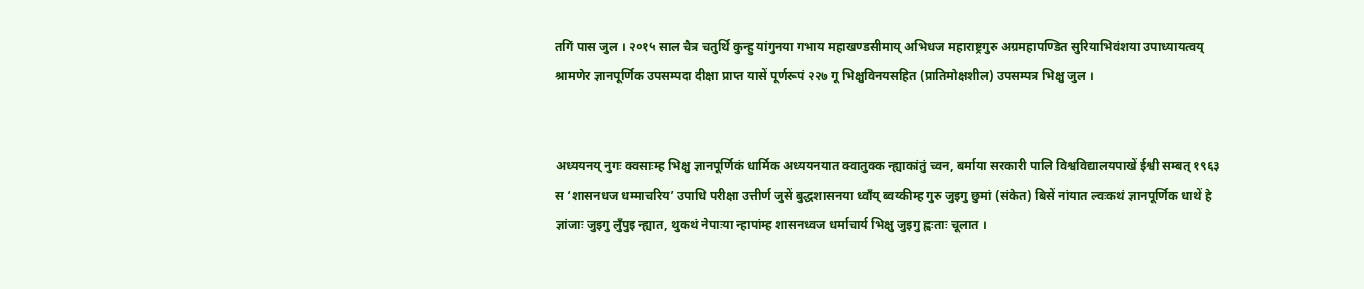तगिं पास जुल । २०१५ साल चैत्र चतुर्थि कुन्हु यांगुनया गभाय महाखण्डसीमाय् अभिधज महाराष्ट्रगुरु अग्रमहापण्डित सुरियाभिवंशया उपाध्यायत्वय् श्रामणेर ज्ञानपूर्णिक उपसम्पदा दीक्षा प्राप्त यासें पूर्णरूपं २२७ गू भिक्षुविनयसहित (प्रातिमोक्षशील) उपसम्पत्र भिक्षु जुल ।


अध्ययनय् नुगः क्वसाःम्ह भिक्षु ज्ञानपूर्णिकं धार्मिक अध्ययनयात क्वातुक्क न्ह्याकांतुं च्वन, बर्माया सरकारी पालि विश्वविद्यालयपाखें ईश्वी सम्बत् १९६३ स ‘शासनधज धम्माचरिय’ उपाधि परीक्षा उत्तीर्ण जुसें बुद्धशासनया ध्वाँय् ब्वय्कीम्ह गुरु जुइगु छुमां (संकेत) बिसें नांयात ल्वःकथं ज्ञानपूर्णिक धाथें हे ज्ञांजाः जुइगु लुँपुइ न्ह्यात, थुकथं नेपाःया न्हापांम्ह शासनध्वज धर्माचार्य भिक्षु जुइगु ह्वःताः चूलात ।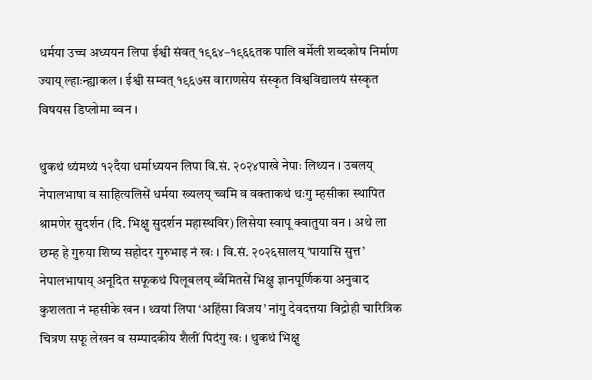धर्मया उच्च अध्ययन लिपा ईश्वी संवत् १९६४–१९६६तक पालि बर्मेली शब्दकोष निर्माण ज्याय् ल्हाःन्ह्याकल । ईश्वी सम्वत् १९६७स वाराणसेय संस्कृत विश्वविद्यालयं संस्कृत विषयस डिप्लोमा ब्वन ।

थुकथं थ्यंमथ्यं १२दँया धर्माध्ययन लिपा वि.सं. २०२४पाखे नेपाः लिथ्यन । उबलय् नेपालभाषा व साहित्यलिसें धर्मया ख्यलय् च्वमि व वक्ताकथं थःगु म्हसीका स्थापित श्रामणेर सुदर्शन (दि. भिक्षु सुदर्शन महास्थविर) लिसेया स्वापू क्वातुया वन । अथे ला छम्ह हे गुरुया शिष्य सहोदर गुरुभाइ नं खः । वि.सं. २०२६सालय् ‘पायासि सुत्त’ नेपालभाषाय् अनूदित सफूकथं पिलूबलय् ब्वँमितसें भिक्षु ज्ञानपूर्णिकया अनुवाद कुशलता नं म्हसीके खन । थ्वयां लिपा ‘अहिंसा विजय’ नांगु देवदत्तया विद्रोही चारित्रिक चित्रण सफू लेखन व सम्पादकीय शैलीं पिदंगु खः । थुकथं भिक्षु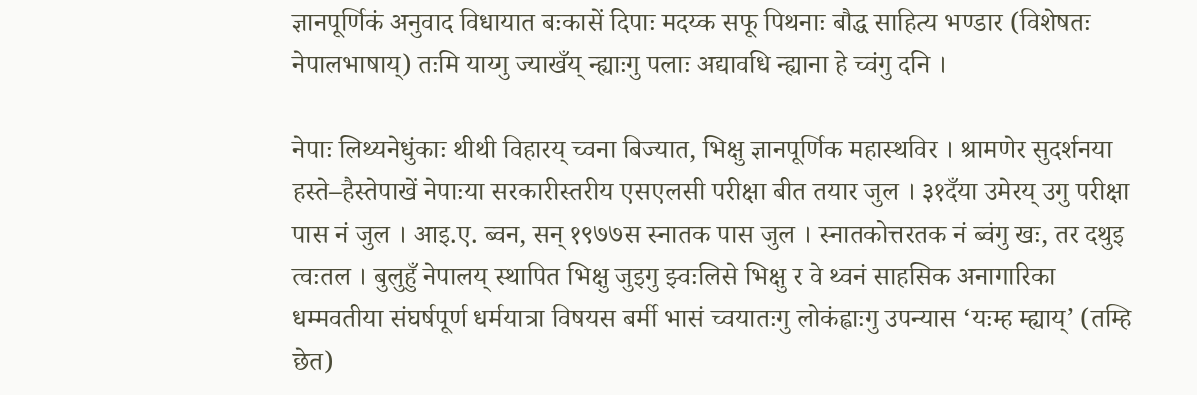ज्ञानपूर्णिकं अनुवाद विधायात बःकासें दिपाः मदय्क सफू पिथनाः बौद्ध साहित्य भण्डार (विशेषतः नेपालभाषाय्) तःमि याय्गु ज्याखँय् न्ह्याःगु पलाः अद्यावधि न्ह्याना हे च्वंगु दनि ।

नेपाः लिथ्यनेधुंकाः थीथी विहारय् च्वना बिज्यात, भिक्षु ज्ञानपूर्णिक महास्थविर । श्रामणेर सुदर्शनया हस्ते–हैस्तेपाखें नेपाःया सरकारीस्तरीय एसएलसी परीक्षा बीत तयार जुल । ३१दँया उमेरय् उगु परीक्षा पास नं जुल । आइ.ए. ब्वन, सन् १९७७स स्नातक पास जुल । स्नातकोत्तरतक नं ब्वंगु खः, तर दथुइ त्वःतल । बुलुहुँ नेपालय् स्थापित भिक्षु जुइगु झ्वःलिसे भिक्षु र वे थ्वनं साहसिक अनागारिका धम्मवतीया संघर्षपूर्ण धर्मयात्रा विषयस बर्मी भासं च्वयातःगु लोकंह्वाःगु उपन्यास ‘यःम्ह म्ह्याय्’ (तम्हि छेत)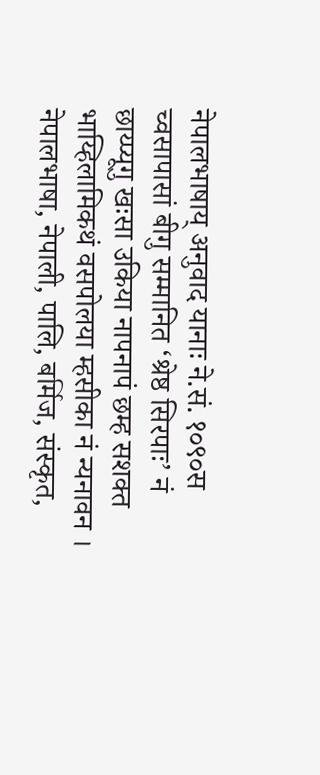नेपालभाषाय् अनुवाद यानाः ने.सं. १०९०स च्वसापासां बीगु सम्मानित ‘श्रेष्ठ सिरपाः’ नं छाय्प्यूगु खःसा उकिया नापनापं छम्ह सशक्त भाय्हिलामिकथं वसपोलया म्हसीका नं न्यनावन । नेपालभाषा, नेपाली, पालि, बर्मिज, संस्कृत,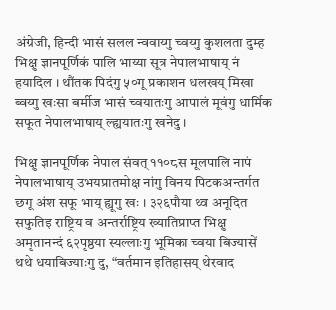अंग्रेजी, हिन्दी भासं सलल न्ववाय्गु च्वय्गु कुशलता दुम्ह भिक्षु ज्ञानपूर्णिकं पालि भाय्या सूत्र नेपालभाषाय् नं हयादिल । थौंतक पिदंगु ५०गू प्रकाशन धलखय् मिखा ब्वय्गु खःसा बर्मीज भासं च्वयातःगु आपालं मूवंगु धार्मिक सफूत नेपालभाषाय् ल्ह्ययातःगु खनेदु ।

भिक्षु ज्ञानपूर्णिक नेपाल संवत् ११०८स मूलपालि नापं नेपालभाषाय् उभयप्रातमोक्ष नांगु विनय पिटकअन्तर्गत छगू अंश सफू भाय् ह्यूगु खः । ३२६पौया थ्व अनूदित सफुतिइ राष्ट्रिय व अन्तर्राष्ट्रिय ख्यातिप्राप्त भिक्षु अमृतानन्दं ६२पृष्ठया स्यल्लाःगु भूमिका च्वया बिज्यासें थथे धयाबिज्याःगु दु, “वर्तमान इतिहासय् थेरवाद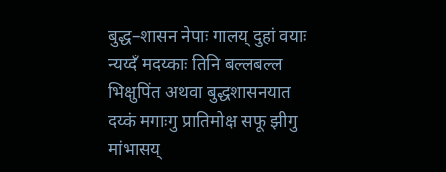बुद्ध–शासन नेपाः गालय् दुहां वयाः न्यय्दँ मदय्काः तिनि बल्लबल्ल भिक्षुपिंत अथवा बुद्धशासनयात दय्कं मगाःगु प्रातिमोक्ष सफू झीगु मांभासय्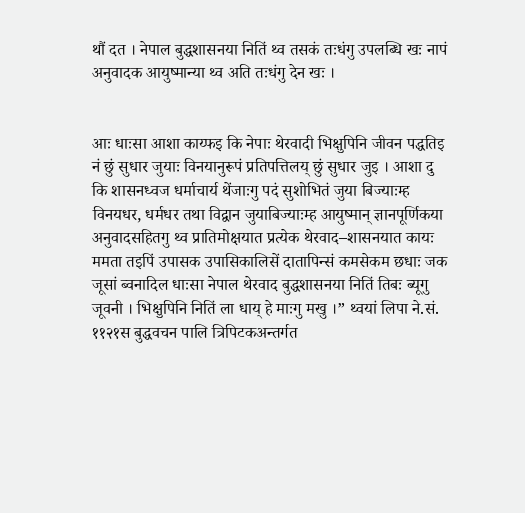थौं दत । नेपाल बुद्धशासनया नितिं थ्व तसकं तःधंगु उपलब्धि खः नापं अनुवादक आयुष्मान्या थ्व अति तःधंगु देन खः ।


आः धाःसा आशा काय्फइ कि नेपाः थेरवादी भिक्षुपिनि जीवन पद्धतिइ नं छुं सुधार जुयाः विनयानुरूपं प्रतिपत्तिलय् छुं सुधार जुइ । आशा दु कि शासनध्वज धर्माचार्य थेंजाःगु पदं सुशोभितं जुया बिज्याःम्ह विनयधर, धर्मधर तथा विद्वान जुयाबिज्याःम्ह आयुष्मान् ज्ञानपूर्णिकया अनुवादसहितगु थ्व प्रातिमोक्षयात प्रत्येक थेरवाद–शासनयात कायः ममता तइपिं उपासक उपासिकालिसें दातापिन्सं कमसेकम छधाः जक जूसां ब्वनादिल धाःसा नेपाल थेरवाद बुद्धशासनया नितिं तिबः ब्यूगु जूवनी । भिक्षुपिनि नितिं ला धाय् हे माःगु मखु ।” थ्वयां लिपा ने.सं. ११२१स बुद्धवचन पालि त्रिपिटकअन्तर्गत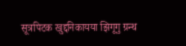सूत्रपिटक खुद्दनिकायया झिगूगु ग्रन्थ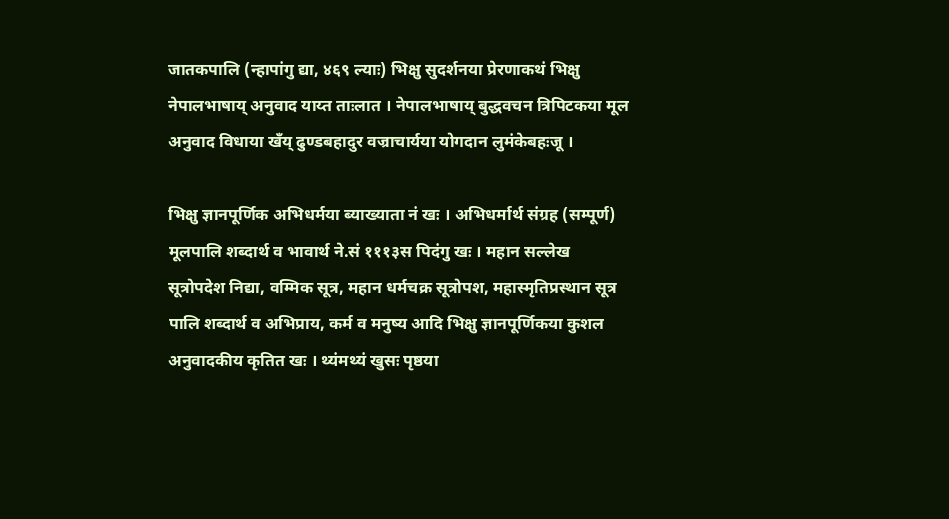जातकपालि (न्हापांगु द्या, ४६९ ल्याः) भिक्षु सुदर्शनया प्रेरणाकथं भिक्षु नेपालभाषाय् अनुवाद याय्त ताःलात । नेपालभाषाय् बुद्धवचन त्रिपिटकया मूल अनुवाद विधाया खँय् ढुण्डबहादुर वज्राचार्यया योगदान लुमंकेबहःजू ।

भिक्षु ज्ञानपूर्णिक अभिधर्मया ब्याख्याता नं खः । अभिधर्मार्थ संग्रह (सम्पूर्ण) मूलपालि शब्दार्थ व भावार्थ ने.सं १११३स पिदंगु खः । महान सल्लेख सूत्रोपदेश निद्या, वम्मिक सूत्र, महान धर्मचक्र सूत्रोपश, महास्मृतिप्रस्थान सूत्र पालि शब्दार्थ व अभिप्राय, कर्म व मनुष्य आदि भिक्षु ज्ञानपूर्णिकया कुशल अनुवादकीय कृतित खः । थ्यंमथ्यं खुसः पृष्ठया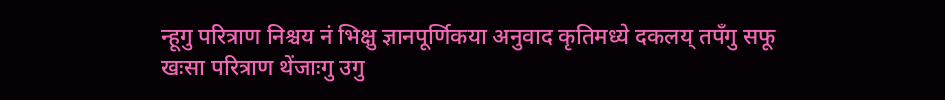न्हूगु परित्राण निश्चय नं भिक्षु ज्ञानपूर्णिकया अनुवाद कृतिमध्ये दकलय् तपँगु सफू खःसा परित्राण थेंजाःगु उगु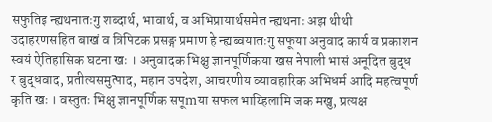सफुतिइ न्ह्यथनातःगु शब्दार्थ, भावार्थ, व अभिप्रायार्थसमेत न्ह्यथनाः अझ थीथी उदाहरणसहित बाखं व त्रिपिटक प्रसङ्ग प्रमाण हे न्ह्यब्वयातःगु सफूया अनुवाद कार्य व प्रकाशन स्वयं ऐतिहासिक घटना खः । अनुवादक भिक्षु ज्ञानपूर्णिकया खस नेपाली भासं अनूदित बुद्ध र बुद्धवाद, प्रतीत्यसमुत्पाद, महान उपदेश, आचरणीय व्यावहारिक अभिधर्म आदि महत्वपूर्ण कृति खः । वस्तुतः भिक्षु ज्ञानपूर्णिक सपूmया सफल भाय्हिलामि जक मखु, प्रत्यक्ष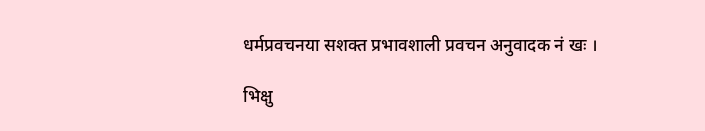धर्मप्रवचनया सशक्त प्रभावशाली प्रवचन अनुवादक नं खः ।

भिक्षु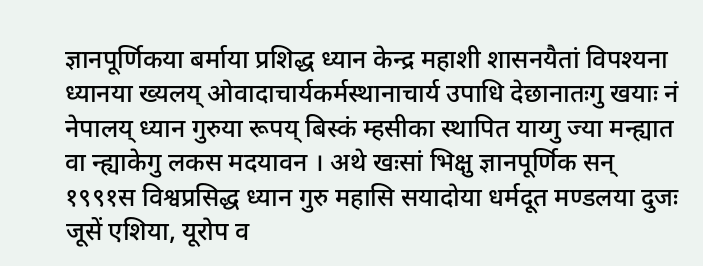ज्ञानपूर्णिकया बर्माया प्रशिद्ध ध्यान केन्द्र महाशी शासनयैतां विपश्यना ध्यानया ख्यलय् ओवादाचार्यकर्मस्थानाचार्य उपाधि देछानातःगु खयाः नं नेपालय् ध्यान गुरुया रूपय् बिस्कं म्हसीका स्थापित याय्गु ज्या मन्ह्यात वा न्ह्याकेगु लकस मदयावन । अथे खःसां भिक्षु ज्ञानपूर्णिक सन् १९९१स विश्वप्रसिद्ध ध्यान गुरु महासि सयादोया धर्मदूत मण्डलया दुजः जूसें एशिया, यूरोप व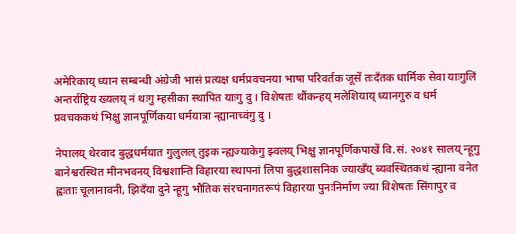अमेरिकाय् ध्यान सम्बन्धी अंग्रेजी भासं प्रत्यक्ष धर्मप्रवचनया भाषा परिवर्तक जूसें तःदँतक धार्मिक सेवा याःगुलिं अन्तर्राष्ट्रिय ख्यलय् नं थःगु म्हसीका स्थापित याःगु दु । विशेषतः थौंकन्हय् मलेशियाय् ध्यानगुरु व धर्म प्रवचककथं भिक्षु ज्ञानपूर्णिकया धर्मयात्रा न्ह्यानाच्वंगु दु ।

नेपालय् थेरवाद बुद्धधर्मयात गुलुलल् तुइक न्ह्यज्याकेगु झ्वलय् भिक्षु ज्ञानपूर्णिकपाखें वि.सं. २०४१ सालय् न्हूगु बानेश्वरस्थित मीनभवनय् विश्वशान्ति विहारया स्थापनां लिपा बुद्धशासनिक ज्याखँय् ब्यवस्थितकथं न्ह्याना वनेत ह्वःताः चूलानावनी, झिदँया दुने न्हूगु भौतिक संरचनागतरूपं विहारया पुनःनिर्माण ज्या विशेषतः सिंगापुर व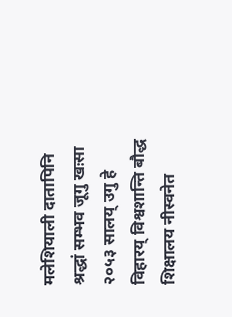मलेशियाली दातापिनि श्रद्धां सम्भव जूगु खःसा २०५३ सालय् उगु हे विहारय् विश्वशान्ति बौद्ध शिक्षालय नीस्वनेत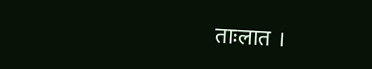ताःलात ।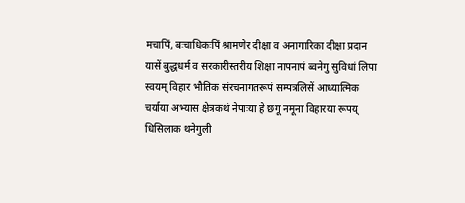मचापिं, बःचाधिकःपिं श्रामणेर दीक्षा व अनागारिका दीक्षा प्रदान यासें बुद्धधर्म व सरकारीस्तरीय शिक्षा नापनापं ब्वनेगु सुविधां लिपा स्वयम् विहार भौतिक संरचनागतरूपं सम्पत्रलिसें आध्यात्मिक चर्याया अभ्यास क्षेत्रकथं नेपाःया हे छगू नमूना विहारया रूपय् धिसिलाक थनेगुली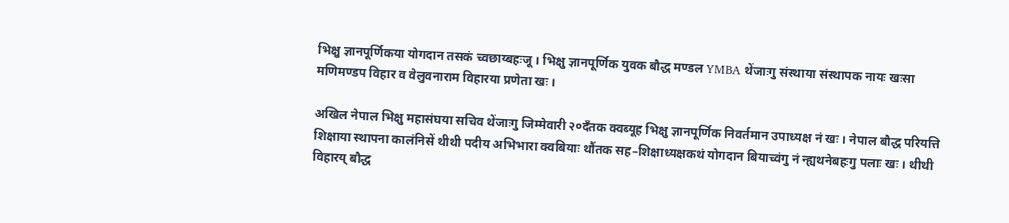भिक्षु ज्ञानपूर्णिकया योगदान तसकं च्वछाय्बहःजू । भिक्षु ज्ञानपूर्णिक युवक बौद्ध मण्डल YMBA थेंजाःगु संस्थाया संस्थापक नायः खःसा मणिमण्डप विहार व वेलुवनाराम विहारया प्रणेता खः ।

अखिल नेपाल भिक्षु महासंघया सचिव थेंजाःगु जिम्मेवारी २०दँतक क्वब्यूह भिक्षु ज्ञानपूर्णिक निवर्तमान उपाध्यक्ष नं खः । नेपाल बौद्ध परियत्ति शिक्षाया स्थापना कालंनिसें थीथी पदीय अभिभारा क्वबियाः थौंतक सह–शिक्षाध्यक्षकथं योगदान बियाच्वंगु नं न्ह्यथनेबहःगु पलाः खः । थीथी विहारय् बौद्ध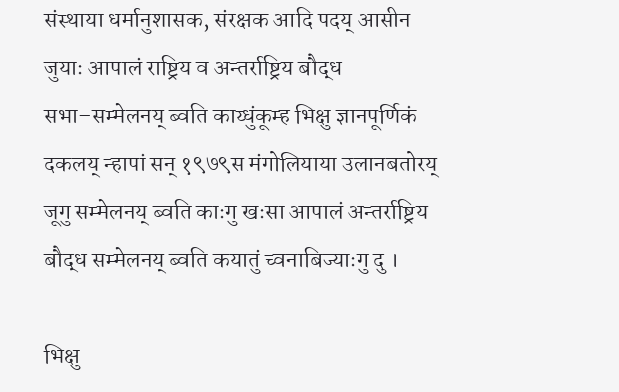संस्थाया धर्मानुशासक, संरक्षक आदि पदय् आसीन जुयाः आपालं राष्ट्रिय व अन्तर्राष्ट्रिय बौद्ध सभा–सम्मेलनय् ब्वति काय्धुंकूम्ह भिक्षु ज्ञानपूर्णिकं दकलय् न्हापां सन् १९७९स मंगोलियाया उलानबतोरय् जूगु सम्मेलनय् ब्वति काःगु खःसा आपालं अन्तर्राष्ट्रिय बौद्ध सम्मेलनय् ब्वति कयातुं च्वनाबिज्याःगु दु ।

भिक्षु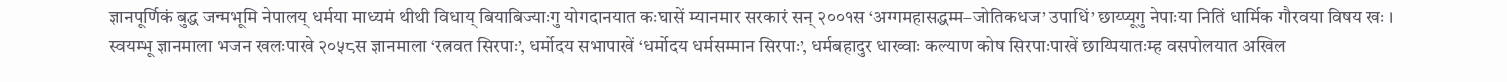ज्ञानपूर्णिकं बुद्ध जन्मभूमि नेपालय् धर्मया माध्यमं थीथी विधाय् बियाबिज्याःगु योगदानयात कःघासें म्यानमार सरकारं सन् २००१स ‘अग्गमहासद्धम्म–जोतिकधज’ उपाधिं’ छाय्प्यूगु नेपाःया नितिं धार्मिक गौरवया विषय खः । स्वयम्भू ज्ञानमाला भजन खलःपाखे २०५८स ज्ञानमाला ‘रत्नवत सिरपाः’, धर्मोदय सभापाखें ‘धर्मोदय धर्मसम्मान सिरपाः’, धर्मबहादुर धाख्वाः कल्याण कोष सिरपाःपाखें छाय्पियातःम्ह वसपोलयात अखिल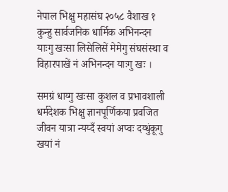नेपाल भिक्षु महासंघ २०५८ वैशाख १ कुन्हु सार्वजनिक धार्मिक अभिनन्दन याःगु खःसा लिसेलिसें मेमेगु संघसंस्था व विहारपाखें नं अभिनन्दन याःगु खः ।

समग्रं धाय्गु खःसा कुशल व प्रभावशाली धर्मदेशक भिक्षु ज्ञानपूर्णिकया प्रवजित जीवन यात्रा न्यय्दँ स्वयां अप्वः दय्धुंकूगु खयां नं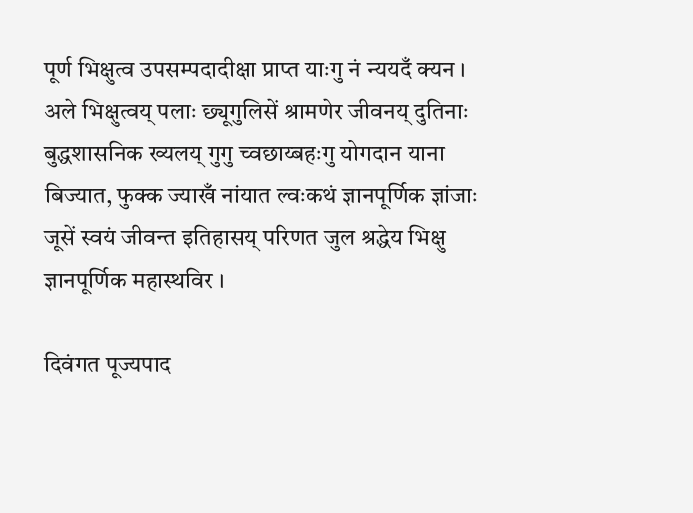पूर्ण भिक्षुत्व उपसम्पदादीक्षा प्राप्त याःगु नं न्ययदँ क्यन । अले भिक्षुत्वय् पलाः छ्यूगुलिसें श्रामणेर जीवनय् दुतिनाः बुद्धशासनिक ख्यलय् गुगु च्वछाय्बहःगु योगदान याना बिज्यात, फुक्क ज्याखँ नांयात ल्वःकथं ज्ञानपूर्णिक ज्ञांजाः जूसें स्वयं जीवन्त इतिहासय् परिणत जुल श्रद्धेय भिक्षु ज्ञानपूर्णिक महास्थविर ।

दिवंगत पूज्यपाद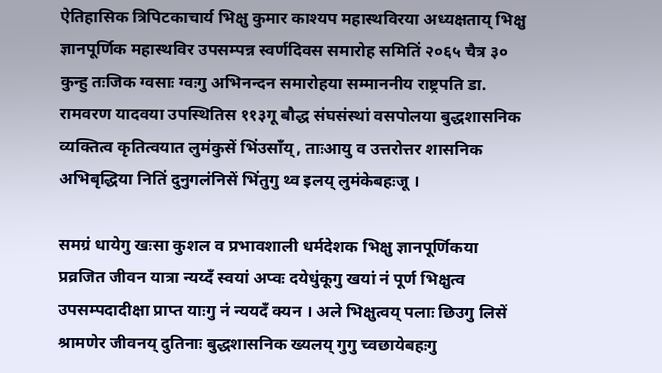ऐतिहासिक त्रिपिटकाचार्य भिक्षु कुमार काश्यप महास्थविरया अध्यक्षताय् भिक्षु ज्ञानपूर्णिक महास्थविर उपसम्पन्न स्वर्णदिवस समारोह समितिं २०६५ चैत्र ३० कुन्हु तःजिक ग्वसाः ग्वःगु अभिनन्दन समारोहया सम्माननीय राष्ट्रपति डा. रामवरण यादवया उपस्थितिस ११३गू बौद्ध संघसंस्थां वसपोलया बुद्धशासनिक व्यक्तित्व कृतित्वयात लुमंकुसें भिंउसाँय्, ताःआयु व उत्तरोत्तर शासनिक अभिबृद्धिया नितिं दुनुगलंनिसें भिंतुगु थ्व इलय् लुमंकेबहःजू ।

समग्रं धायेगु खःसा कुशल व प्रभावशाली धर्मदेशक भिक्षु ज्ञानपूर्णिकया प्रव्रजित जीवन यात्रा न्यय्दँ स्वयां अप्वः दयेधुंकूगु खयां नं पूर्ण भिक्षुत्व उपसम्पदादीक्षा प्राप्त याःगु नं न्ययदँ क्यन । अले भिक्षुत्वय् पलाः छिउगु लिसें श्रामणेर जीवनय् दुतिनाः बुद्धशासनिक ख्यलय् गुगु च्वछायेबहःगु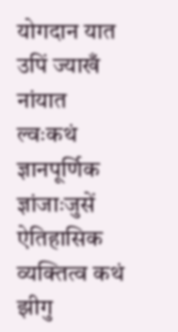योगदान यात उपिं ज्याखँ नांयात ल्वःकथं ज्ञानपूर्णिक ज्ञांजाःजुसें ऐतिहासिक व्यक्तित्व कथं झीगु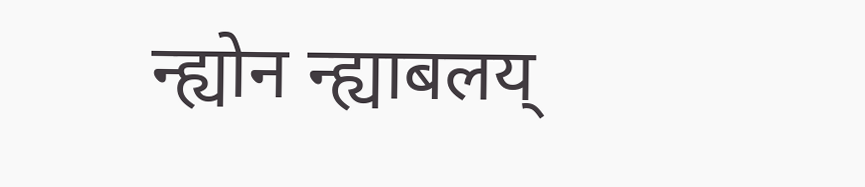न्ह्योन न्ह्याबलय्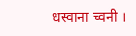धस्वाना च्वनी ।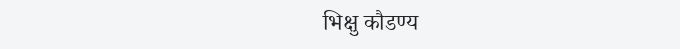भिक्षु कौडण्य